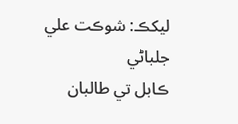ليکڪ: شوڪت علي جلباڻي
ڪابل تي طالبان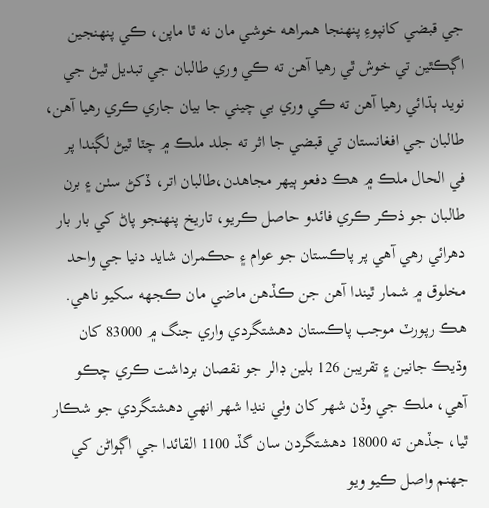جي قبضي کانپوءِ پنهنجا همراهه خوشي مان نه ٿا ماپن، ڪي پنهنجين اڳڪٿين تي خوش ٿي رهيا آهن ته ڪي وري طالبان جي تبديل ٿيڻ جي نويد ٻڌائي رهيا آهن ته ڪي وري بي چيني جا بيان جاري ڪري رهيا آهن، طالبان جي افغانستان تي قبضي جا اثر ته جلد ملڪ ۾ چٽا ٿيڻ لڳندا پر في الحال ملڪ ۾ هڪ دفعو ٻيهر مجاهدن،طالبان اتر، ڏکڻ سٺن ۽ برن طالبان جو ذڪر ڪري فائدو حاصل ڪريو، تاريخ پنهنجو پاڻ کي بار بار دهرائي رهي آهي پر پاڪستان جو عوام ۽ حڪمران شايد دنيا جي واحد مخلوق ۾ شمار ٿيندا آهن جن ڪڏهن ماضي مان ڪجهه سکيو ناهي. هڪ رپورٽ موجب پاڪستان دهشتگردي واري جنگ ۾ 83000 کان وڌيڪ جانين ۽ تقريبن 126 بلين ڊالر جو نقصان برداشت ڪري چڪو آهي، ملڪ جي وڏن شهر کان وٺي ننڍا شهر انهي دهشتگردي جو شڪار ٿيا، جڏهن ته 18000 دهشتگردن سان گڏ 1100 القائدا جي اڳواڻن کي جهنم واصل ڪيو ويو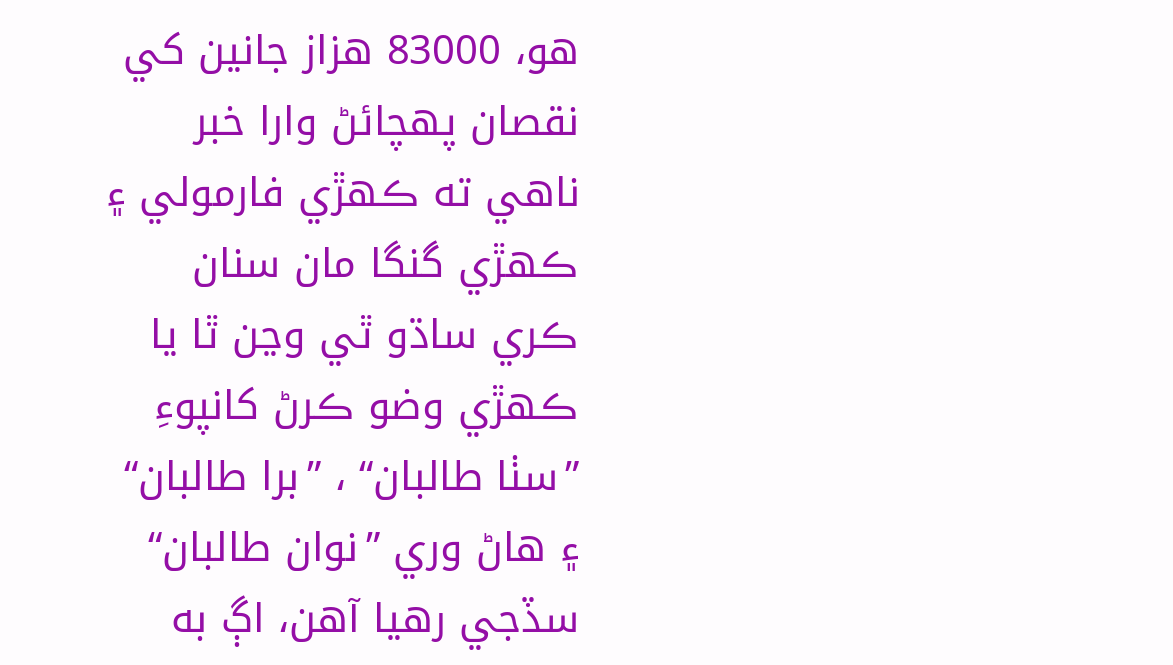هو، 83000 هزاز جانين کي نقصان پهچائڻ وارا خبر ناهي ته ڪهڙي فارمولي ۽ ڪهڙي گنگا مان سنان ڪري ساڌو ٿي وڃن ٿا يا ڪهڙي وضو ڪرڻ کانپوءِ ”سٺا طالبان“ ، ”برا طالبان“ ۽ هاڻ وري ”نوان طالبان“ سڏجي رهيا آهن، اڳ به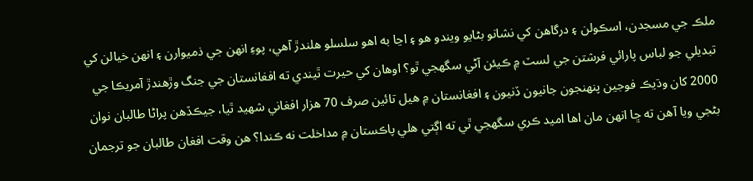ملڪ جي مسجدن، اسڪولن ۽ درگاهن کي نشانو بڻايو ويندو هو ۽ اڃا به اهو سلسلو هلندڙ آهي، پوءِ انهن جي ذميوارن ۽ انهن خيالن کي تبديلي جو لباس پارائي فرشتن جي لسٽ ۾ ڪيئن آڻي سگهجي ٿو؟ اوهان کي حيرت ٿيندي ته افغانستان جي جنگ وڙهندڙ آمريڪا جي 2000 کان وڌيڪ فوجين پنهنجون جانيون ڏنيون ۽ افغانستان ۾ هيل تائين صرف 70 هزار افغاني شهيد ٿيا، جيڪڏهن پراڻا طالبان نوان بڻجي ويا آهن ته ڇا انهن مان اها اميد ڪري سگهجي ٿي ته اڳتي هلي پاڪستان ۾ مداخلت نه ڪندا؟ هن وقت افغان طالبان جو ترجمان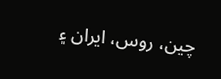چين، روس، ايران ۽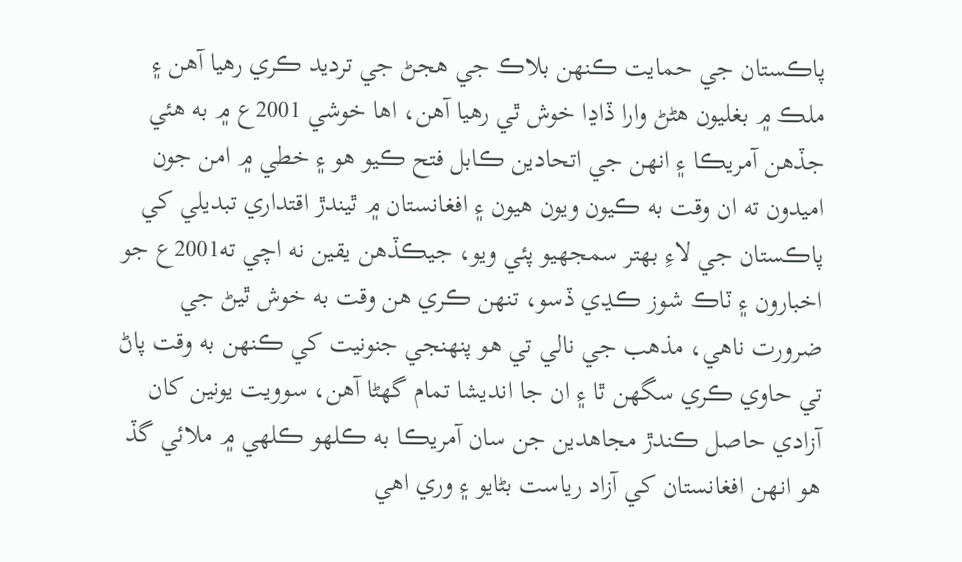پاڪستان جي حمايت ڪنهن بلاڪ جي هجڻ جي ترديد ڪري رهيا آهن ۽ ملڪ ۾ بغليون هڻڻ وارا ڏاڍا خوش ٿي رهيا آهن، اها خوشي 2001ع ۾ به هئي جڏهن آمريڪا ۽ انهن جي اتحادين ڪابل فتح ڪيو هو ۽ خطي ۾ امن جون اميدون ته ان وقت به ڪيون ويون هيون ۽ افغانستان ۾ ٿيندڙ اقتداري تبديلي کي پاڪستان جي لاءِ بهتر سمجهيو پئي ويو، جيڪڏهن يقين نه اچي ته2001ع جو اخبارون ۽ ٽاڪ شوز ڪڍي ڏسو، تنهن ڪري هن وقت به خوش ٿيڻ جي ضرورت ناهي، مذهب جي نالي تي هو پنهنجي جنونيت کي ڪنهن به وقت پاڻ تي حاوي ڪري سگهن ٿا ۽ ان جا انديشا تمام گهڻا آهن، سوويت يونين کان آزادي حاصل ڪندڙ مجاهدين جن سان آمريڪا به ڪلهو ڪلهي ۾ ملائي گڏ هو انهن افغانستان کي آزاد رياست بڻايو ۽ وري اهي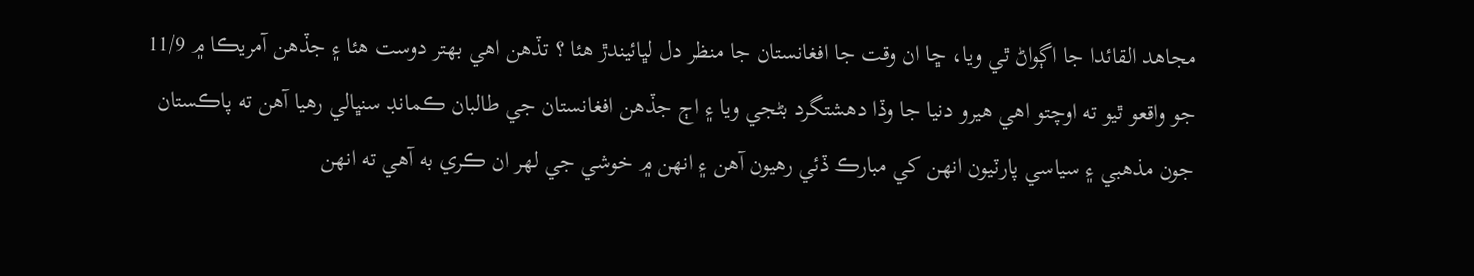مجاهد القائدا جا اڳواڻ ٿي ويا، ڇا ان وقت جا افغانستان جا منظر دل لڀائيندڙ هئا ؟ تڏهن اهي بهتر دوست هئا ۽ جڏهن آمريڪا ۾ 11/9 جو واقعو ٿيو ته اوچتو اهي هيرو دنيا جا وڏا دهشتگرد بڻجي ويا ۽ اڄ جڏهن افغانستان جي طالبان ڪمانڊ سنڀالي رهيا آهن ته پاڪستان جون مذهبي ۽ سياسي پارٽيون انهن کي مبارڪ ڏئي رهيون آهن ۽ انهن ۾ خوشي جي لهر ان ڪري به آهي ته انهن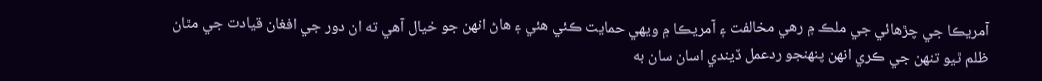آمريڪا جي چڙهائي جي ملڪ ۾ رهي مخالفت ۽ آمريڪا ۾ ويهي حمايت ڪئي هئي ۽ هاڻ انهن جو خيال آهي ته ان دور جي افغان قيادت جي مٿان ظلم ٿيو تنهن جي ڪري انهن پنهنجو ردعمل ڏيندي اسان سان به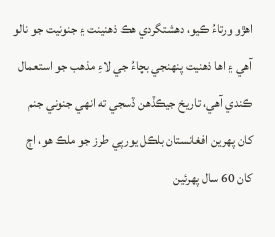اهڙو ورتاءُ ڪيو، دهشتگردي هڪ ذهنينت ۽ جنونيت جو نالو آهي ۽ اها ذهنيت پنهنجي بچاءُ جي لاءِ مذهب جو استعمال ڪندي آهي، تاريخ جيڪڏهن ڏسجي ته انهي جنوني جنم کان پهرين افغانستان بلڪل يورپي طرز جو ملڪ هو، اڄ کان 60 سال پهرئين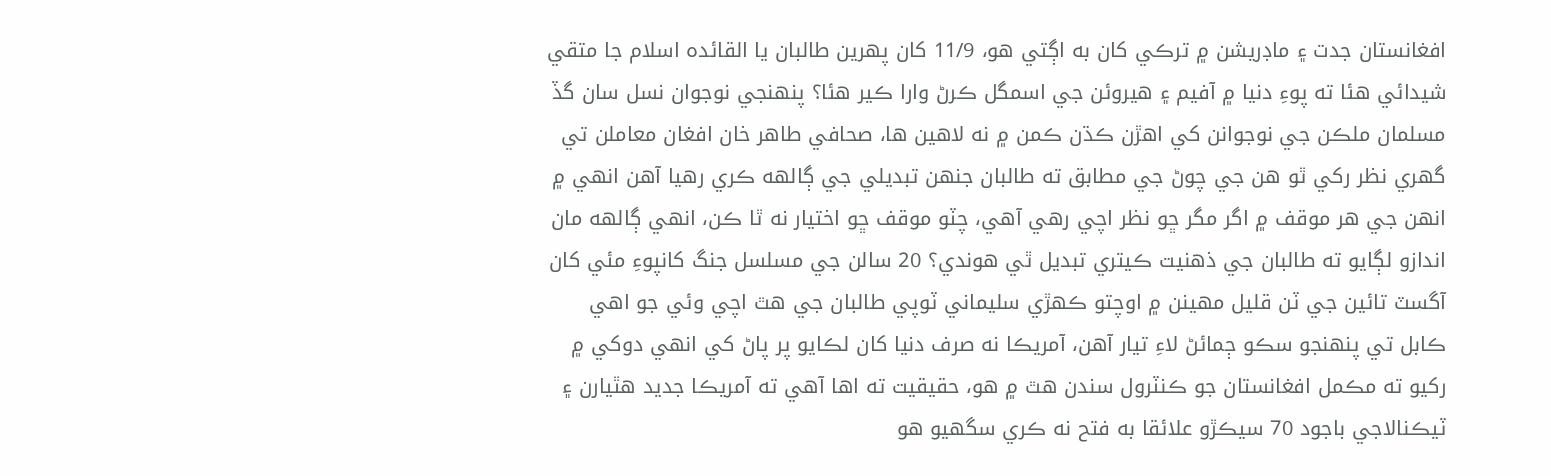افغانستان جدت ۽ ماڊريشن ۾ ترڪي کان به اڳتي هو، 11/9 کان پهرين طالبان يا القائده اسلام جا متقي شيدائي هئا ته پوءِ دنيا ۾ آفيم ۽ هيروئن جي اسمگل ڪرڻ وارا ڪير هئا؟ پنهنجي نوجوان نسل سان گڏ مسلمان ملڪن جي نوجوانن کي اهڙن ڪڌن ڪمن ۾ نه لاهين ها، صحافي طاهر خان افغان معاملن تي گهري نظر رکي ٿو هن جي چوڻ جي مطابق ته طالبان جنهن تبديلي جي ڳالهه ڪري رهيا آهن انهي ۾ انهن جي هر موقف ۾ اگر مگر ڇو نظر اچي رهي آهي، چٽو موقف ڇو اختيار نه ٿا ڪن، انهي ڳالهه مان اندازو لڳايو ته طالبان جي ذهنيت ڪيتري تبديل ٿي هوندي؟ 20 سالن جي مسلسل جنگ کانپوءِ مئي کان آگسٽ تائين جي ٽن قليل مهينن ۾ اوچتو ڪهڙي سليماني ٽوپي طالبان جي هٿ اچي وئي جو اهي ڪابل تي پنهنجو سڪو ڄمائڻ لاءِ تيار آهن، آمريڪا نه صرف دنيا کان لڪايو پر پاڻ کي انهي دوکي ۾ رکيو ته مڪمل افغانستان جو ڪنٽرول سندن هٿ ۾ هو، حقيقيت ته اها آهي ته آمريڪا جديد هٿيارن ۽ ٽيڪنالاجي باجود 70 سيڪڙو علائقا به فتح نه ڪري سگهيو هو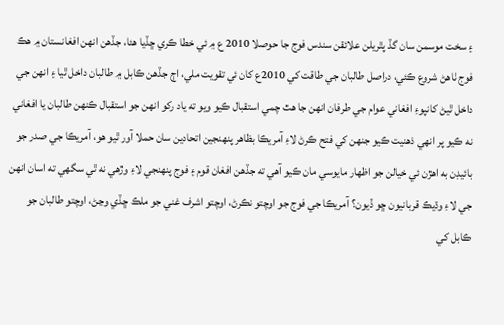۽ سخت موسمن سان گڏ پٿريلن علائقن سندس فوج جا حوصلا 2010 ع ۾ ئي خطا ڪري ڇڏيا هئا، جڏهن انهن افغانستان ۾ هڪ فوج ٺاهڻ شروع ڪئي، دراصل طالبان جي طاقت کي 2010ع کان ئي تقويت ملي، اڄ جڏهن ڪابل ۾ طالبان داخل ٿيا ۽ انهن جي داخل ٿيڻ کانپوءِ افغاني عوام جي طرفان انهن جا هٿ چمي استقبال ڪيو ويو ته ياد رکو انهن جو استقبال ڪنهن طالبان يا افغاني نه ڪيو پر انهي ذهنيت ڪيو جنهن کي فتح ڪرڻ لاءِ آمريڪا بظاهر پنهنجين اتحادين سان حملا آور ٿيو هو، آمريڪا جي صدر جو بائيڊن به اهڙن ئي خيالن جو اظهار مايوسي مان ڪيو آهي ته جڏهن افغان قوم ۽ فوج پنهنجي لاءِ وڙهي نه ٿي سگهي ته اسان انهن جي لاءِ وڌيڪ قربانيون ڇو ڏيون؟ آمريڪا جي فوج جو اوچتو نڪرڻ، اوچتو اشرف غني جو ملڪ ڇڏي وڃڻ، اوچتو طالبان جو ڪابل کي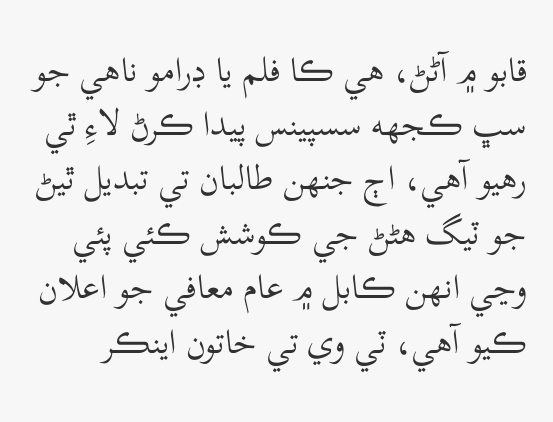قابو ۾ آڻڻ، هي ڪا فلم يا ڊرامو ناهي جو سڀ ڪجهه سسپينس پيدا ڪرڻ لاءِ ٿي رهيو آهي، اڄ جنهن طالبان تي تبديل ٿيڻ جو ٽيگ هڻڻ جي ڪوشش ڪئي پئي وڃي انهن ڪابل ۾ عام معافي جو اعلان ڪيو آهي، ٽي وي تي خاتون اينڪر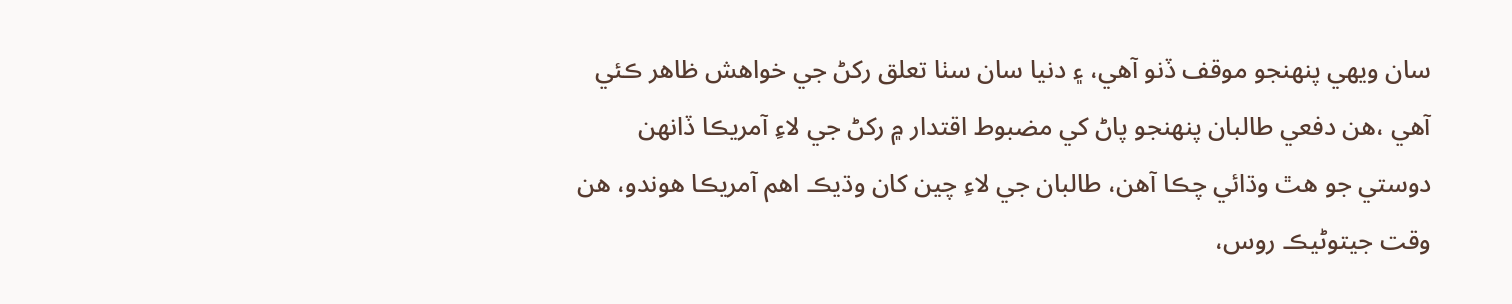سان ويهي پنهنجو موقف ڏنو آهي، ۽ دنيا سان سٺا تعلق رکڻ جي خواهش ظاهر ڪئي آهي ،هن دفعي طالبان پنهنجو پاڻ کي مضبوط اقتدار ۾ رکڻ جي لاءِ آمريڪا ڏانهن دوستي جو هٿ وڌائي چڪا آهن، طالبان جي لاءِ چين کان وڌيڪ اهم آمريڪا هوندو، هن وقت جيتوڻيڪ روس،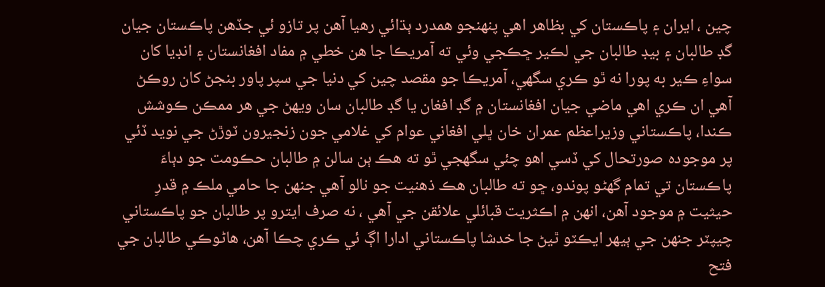چين ، ايران ۽ پاڪستان کي بظاهر اهي پنهنجو همدرد ٻڌائي رهيا آهن پر تازو ئي جڏهن پاڪستان جيان گڊ طالبان ۽ بيڊ طالبان جي لڪير ڇڪجي وئي ته آمريڪا جا هن خطي ۾ مفاد افغانستان ۽ انڊيا کان سواءِ ڪير به پورا نه ٿو ڪري سگهي، آمريڪا جو مقصد چين کي دنيا جي سپر پاور بنجڻ کان روڪڻ آهي ان ڪري اهي ماضي جيان افغانستان ۾ گڊ افغان يا گڊ طالبان سان ويهڻ جي هر ممڪن ڪوشش ڪندا، پاڪستاني وزيراعظم عمران خان ڀلي افغاني عوام کي غلامي جون زنجيرون ٽوڙڻ جي نويد ڏئي پر موجوده صورتحال کي ڏسي اهو چئي سگهجي ٿو ته هڪ ٻن سالن ۾ طالبان حڪومت جو دٻاءَ پاڪستان تي تمام گهڻو پوندو، ڇو ته طالبان هڪ ذهنيت جو نالو آهي جنهن جا حامي ملڪ ۾ قدرِ حيثيت ۾ موجود آهن، انهن ۾ اڪثريت قبائلي علائقن جي آهي ، نه صرف ايترو پر طالبان جو پاڪستاني چيپٽر جنهن جي ٻيهر ايڪٽو ٿيڻ جا خدشا پاڪستاني ادارا اڳ ئي ڪري چڪا آهن، هاڻوڪي طالبان جي فتح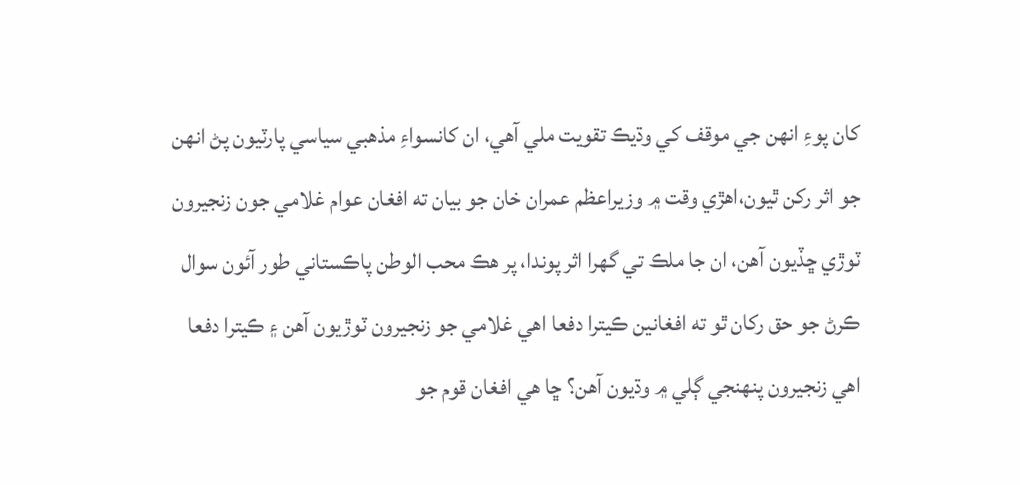کان پوءِ انهن جي موقف کي وڌيڪ تقويت ملي آهي، ان کانسواءِ مذهبي سياسي پارٽيون پڻ انهن جو اثر رکن ٿيون،اهڙي وقت ۾ وزيراعظم عمران خان جو بيان ته افغان عوام غلامي جون زنجيرون ٽوڙي ڇڏيون آهن، ان جا ملڪ تي گهرا اثر پوندا، پر هڪ محب الوطن پاڪستاني طور آئون سوال ڪرڻ جو حق رکان ٿو ته افغانين ڪيترا دفعا اهي غلامي جو زنجيرون ٽوڙيون آهن ۽ ڪيترا دفعا اهي زنجيرون پنهنجي ڳلي ۾ وڌيون آهن؟ ڇا هي افغان قوم جو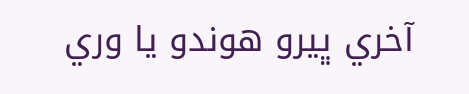آخري ڀيرو هوندو يا وري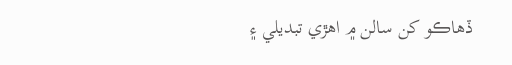ڏهاڪو کن سالن ۾ اهڙي تبديلي ۽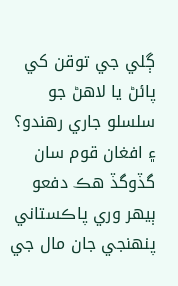ڳلي جي توقن کي پائڻ يا لاهڻ جو سلسلو جاري رهندو؟ ۽ افغان قوم سان گڏوگڏ هڪ دفعو ٻيهر وري پاڪستاني پنهنجي جان مال جي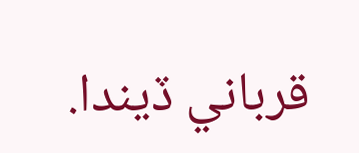قرباني ڏيندا.